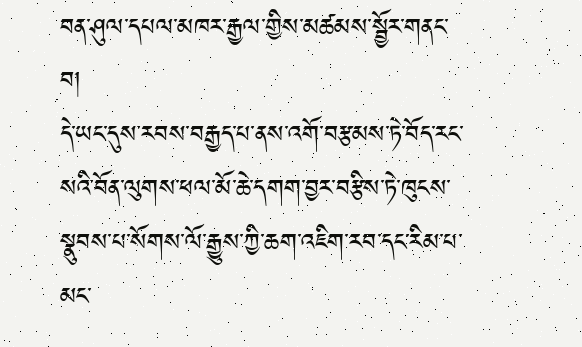བན་ཤུལ་དཔལ་མཁར་རྒྱལ་གྱིས་མཚམས་སྦྱོར་གནང་བ།
དེ་ཡང་དུས་རབས་བརྒྱད་པ་ནས་འགོ་བརྩམས་ཏེ་བོད་རང་སའི་བོན་ལུགས་ཕལ་མོ་ཆེ་དགག་བྱར་བརྩིས་ཏེ་ཁུངས་སྣུབས་པ་སོགས་ལོ་རྒྱུས་ཀྱི་ཆག་འཇིག་རབ་དང་རིམ་པ་མང་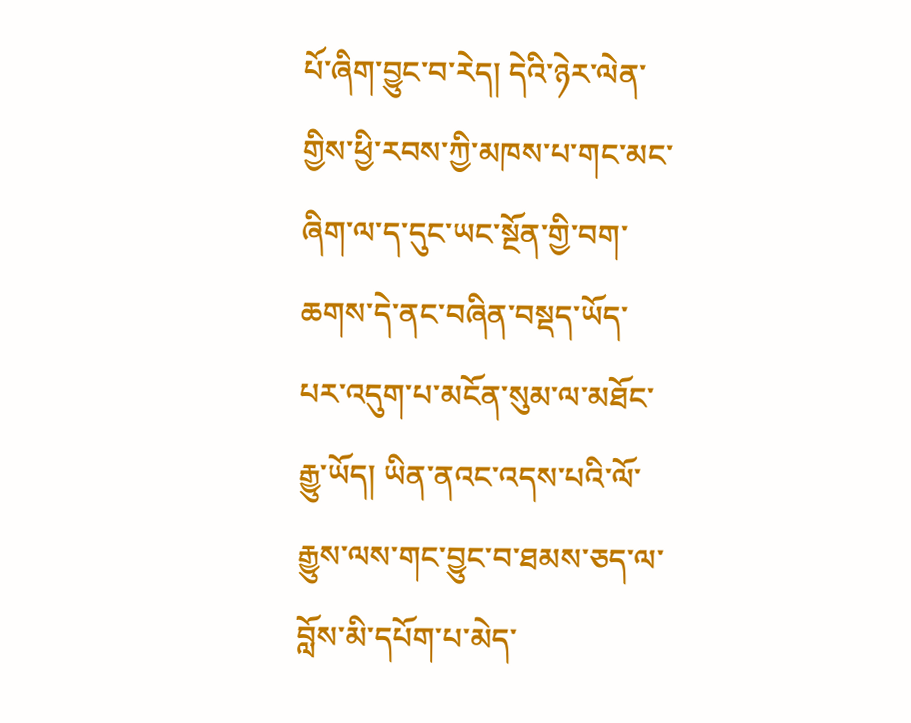པོ་ཞིག་བྱུང་བ་རེད། དེའི་ཉེར་ལེན་གྱིས་ཕྱི་རབས་ཀྱི་མཁས་པ་གང་མང་ཞིག་ལ་ད་དུང་ཡང་སྔོན་གྱི་བག་ཆགས་དེ་ནང་བཞིན་བསྡད་ཡོད་པར་འདུག་པ་མངོན་སུམ་ལ་མཐོང་རྒྱུ་ཡོད། ཡིན་ནའང་འདས་པའི་ལོ་རྒྱུས་ལས་གང་བྱུང་བ་ཐམས་ཅད་ལ་བློས་མི་དཔོག་པ་མེད་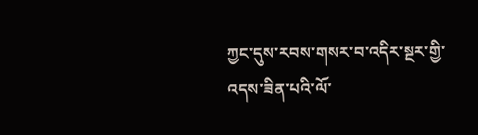ཀྱང་དུས་རབས་གསར་བ་འདིར་སྔར་གྱི་འདས་ཟིན་པའི་ལོ་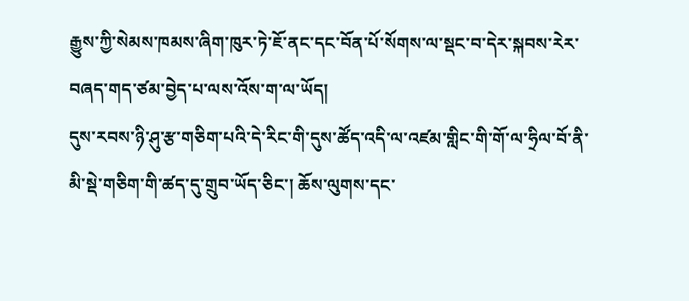རྒྱུས་ཀྱི་སེམས་ཁམས་ཞིག་ཁུར་ཏེ་ཇོ་ནང་དང་བོན་པོ་སོགས་ལ་སྡང་བ་དེར་སྐབས་རེར་བཞད་གད་ཙམ་བྱེད་པ་ལས་འོས་ག་ལ་ཡོད།
དུས་རབས་ཉི་ཤུ་རྩ་གཅིག་པའི་དེ་རིང་གི་དུས་ཚོད་འདི་ལ་འཛམ་གླིང་གི་གོ་ལ་ཧྲིལ་བོ་ནི་མི་སྡེ་གཅིག་གི་ཚད་དུ་གྲུབ་ཡོད་ཅིང་། ཆོས་ལུགས་དང་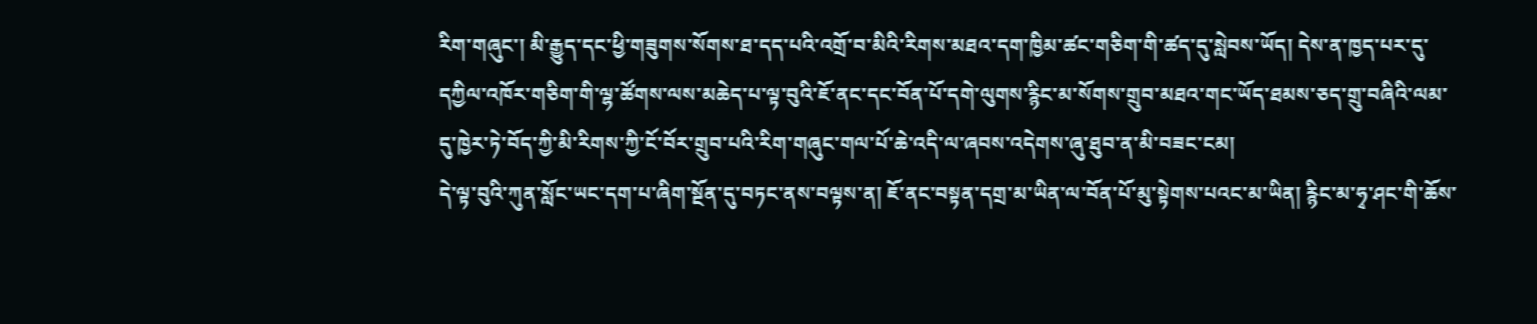རིག་གཞུང་། མི་རྒྱུད་དང་ཕྱི་གཟུགས་སོགས་ཐ་དད་པའི་འགྲོ་བ་མིའི་རིགས་མཐའ་དག་ཁྱིམ་ཚང་གཅིག་གི་ཚད་དུ་སླེབས་ཡོད། དེས་ན་ཁྱད་པར་དུ་དཀྱིལ་འཁོར་གཅིག་གི་ལྷ་ཚོགས་ལས་མཆེད་པ་ལྟ་བུའི་ཇོ་ནང་དང་བོན་པོ་དགེ་ལུགས་རྙིང་མ་སོགས་གྲུབ་མཐའ་གང་ཡོད་ཐམས་ཅད་གྲུ་བཞིའི་ལམ་དུ་ཁྱེར་ཏེ་བོད་ཀྱི་མི་རིགས་ཀྱི་ངོ་བོར་གྲུབ་པའི་རིག་གཞུང་གལ་པོ་ཆེ་འདི་ལ་ཞབས་འདེགས་ཞུ་ཐུབ་ན་མི་བཟང་ངམ།
དེ་ལྟ་བུའི་ཀུན་སློང་ཡང་དག་པ་ཞིག་སྔོན་དུ་བཏང་ནས་བལྟས་ན། ཇོ་ནང་བསྟན་དགྲ་མ་ཡིན་ལ་བོན་པོ་མུ་སྟེགས་པའང་མ་ཡིན། རྙིང་མ་ཧྭ་ཤང་གི་ཆོས་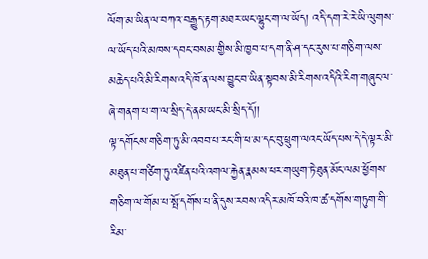ལོག་མ་ཡིན་ལ་བཀའ་བརྒྱུད་རྟག་མཐར་ཡང་ལྷུང་ག་ལ་ཡོད། འདི་དག་རེ་རེ་ཡི་ལུགས་ལ་ཡོད་པའི་མཁས་དབང་བསམ་གྱིས་མི་ཁྱབ་པ་དག་ནི་ཤ་དང་རུས་པ་གཅིག་ལས་མཆེད་པའི་མི་རིགས་འདི་ཁོ་ན་ལས་བྱུང་བ་ཡིན་སྟབས་མི་རིགས་འདིའི་རིག་གཞུང་ལ་ཞེ་གནག་པ་ག་ལ་སྲིད་དེ་ནམ་ཡང་མི་སྲིད་དོ།།
ལྟ་དགོངས་གཅིག་ཏུ་མི་འབབ་པ་རང་གི་ཕ་མ་དང་བུ་ཕྲུག་ལའང་ཡོད་པས་དེ་དེ་ལྟར་མི་མཐུན་པ་གཙིག་ཏུ་འཛིན་པའི་འགལ་རྐྱེན་རྣམས་ཕར་གཡུག་ཏེ་ཐུན་མོང་ལམ་ཕྱོགས་གཅིག་ལ་གོམ་པ་སྤོ་དགོས་པ་ནི་དུས་རབས་འདིར་མཁོ་བའི་ཁ་ཚ་དགོས་གཏུག་གི་རིམ་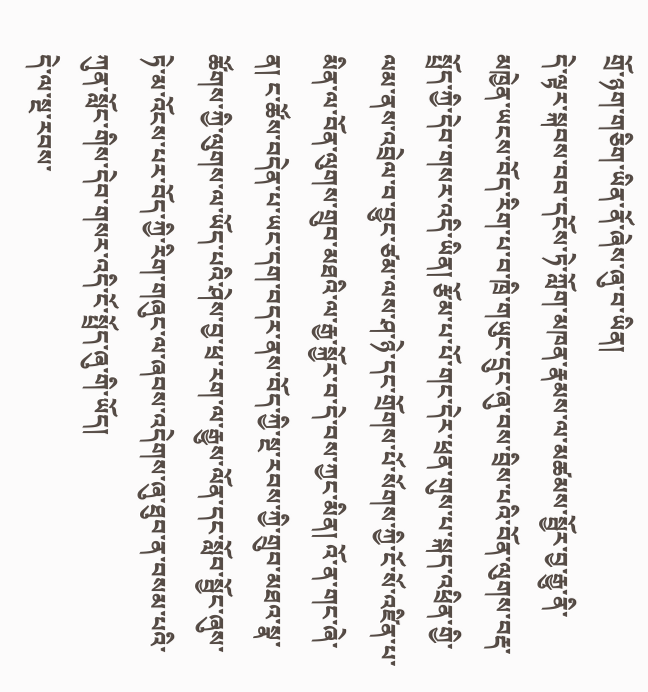གྲོ་ཉག་གཅིག་ཡིན་ནོ་ཞེས་ཞུ་བ་ཡིན།
དེ་ལྟར་སྐབས་བབ་དངོས་ཏེ་ཀློག་མཁན་རྣམས་ལ་མཚམས་སྦྱོར་བྱ་རྒྱུ་ནི་མཁྱེན་ཡངས་བོད་རིག་པ་བ་ཁྲི་གཡུང་དྲུང་ཞུ་བས་བྲིས་པའི་བོན་ལུགས་བརྡ་སྤྲོད་ཀྱི་དེབ་གསར་འདི་ཡིན། རྩོམ་པ་པོ་གང་དེར་ཕྲན་གུས་པ་སྐད་འཕྲིན་གྱི་ལམ་ནས་འབྲེལ་བ་བྱུང་ཙམ་ལས་ཤ་ཉེ་དང་གྲོགས་པོ་སོགས་ཀྱི་ངོ་སོ་འཛིན་པ་མིན་ལ་བོན་ལུགས་གྲུབ་མཐའི་ལ་རྒྱ་སྐྱོར་བ་དེ་བས་ཀྱང་མིན། འོ་ན་གང་ཞེ་ན། ང་ཚོས་བདེན་པ་ཡང་དག་བདར་ནས་བོད་ཀྱི་སྔ་རབས་ཀྱི་གྲུབ་མཐའ་སྣ་ཚོགས་ཀྱི་ལུགས་ལ་ཡོད་པའི་ཤེས་བྱ་ཕྲ་རག་ལ་རྒྱུས་ལོན་དང་སློབ་སྦྱོང་ཞུས་ཏེ་མ་འོངས་པར་བོད་ཀྱི་རིག་གཞུང་ལ་ཞབས་འདེགས་ཞུ་ཐུབ་ན་བསམ་པའི་ཀུན་སློང་གིས་དེབ་གསར་འདི་ངོ་སྤྲོད་ཞུ་གི་ཡོད།
དེ་ལ་སྔ་རབས་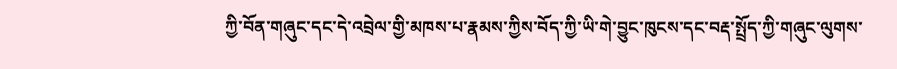ཀྱི་བོན་གཞུང་དང་དེ་འབྲེལ་གྱི་མཁས་པ་རྣམས་ཀྱིས་བོད་ཀྱི་ཡི་གེ་བྱུང་ཁུངས་དང་བརྡ་སྤྲོད་ཀྱི་གཞུང་ལུགས་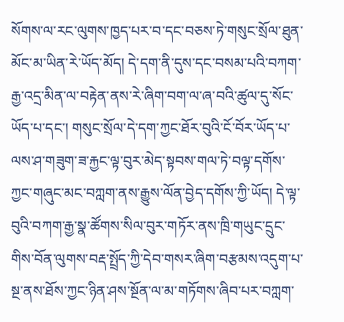སོགས་ལ་རང་ལུགས་ཁྱད་པར་བ་དང་བཅས་ཏེ་གསུང་སྲོལ་ཐུན་མོང་མ་ཡིན་རེ་ཡོད་མོད། དེ་དག་ནི་དུས་དང་བསམ་པའི་བཀག་རྒྱ་འདྲ་མིན་ལ་བརྟེན་ནས་རེ་ཞིག་བག་ལ་ཞ་བའི་ཚུལ་དུ་སོང་ཡོད་པ་དང་། གསུང་སྲོལ་དེ་དག་ཀྱང་ཐོར་བུའི་ངོ་བོར་ཡོད་པ་ལས་ཤ་གཟུག་ཟ་རྐྱང་ལྟ་བུར་མེད་སྟབས་གལ་ཏེ་བལྟ་དགོས་ཀྱང་གཞུང་མང་བཀླག་ནས་རྒྱུས་ལོན་བྱེད་དགོས་ཀྱི་ཡོད། དེ་ལྟ་བུའི་བཀག་རྒྱ་སྣ་ཚོགས་སིལ་བུར་གཏོར་ནས་ཁྲི་གཡུང་དྲུང་གིས་བོན་ལུགས་བརྡ་སྤྲོད་ཀྱི་དེབ་གསར་ཞིག་བརྩམས་འདུག་པ་སྔ་ནས་ཐོས་ཀྱང་ཉིན་ཤས་སྔོན་ལ་མ་གཏོགས་ཞིབ་པར་བཀླག་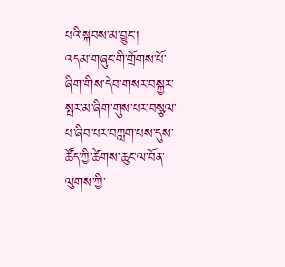པའི་སྐབས་མ་བྱུང་།
འདམ་གཞུང་གི་གྲོགས་པོ་ཞིག་གིས་དེབ་གསར་བསྐྱར་སྤར་མ་ཞིག་གུས་པར་བསྩལ་པ་ཞིབ་པར་བཀླག་པས་དུས་ཚོད་ཀྱི་ཚེགས་ཆུང་ལ་བོན་ལུགས་ཀྱི་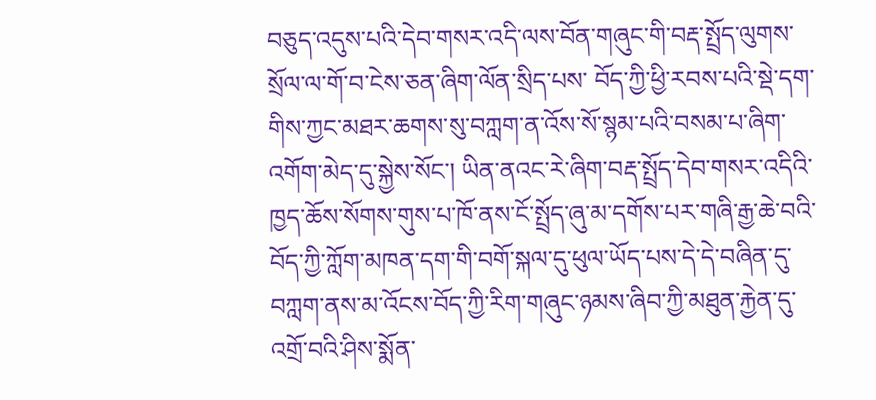བཅུད་འདུས་པའི་དེབ་གསར་འདི་ལས་བོན་གཞུང་གི་བརྡ་སྤྲོད་ལུགས་སྲོལ་ལ་གོ་བ་ངེས་ཅན་ཞིག་ལོན་སྲིད་པས་ བོད་ཀྱི་ཕྱི་རབས་པའི་སྡེ་དག་གིས་ཀྱང་མཐར་ཆགས་སུ་བཀླག་ན་འོས་སོ་སྙམ་པའི་བསམ་པ་ཞིག་འགོག་མེད་དུ་སྐྱེས་སོང་། ཡིན་ནའང་རེ་ཞིག་བརྡ་སྤྲོད་དེབ་གསར་འདིའི་ཁྱད་ཆོས་སོགས་གུས་པ་ཁོ་ནས་ངོ་སྤྲོད་ཞུ་མ་དགོས་པར་གཞི་རྒྱ་ཆེ་བའི་བོད་ཀྱི་ཀློག་མཁན་དག་གི་བགོ་སྐལ་དུ་ཕུལ་ཡོད་པས་དེ་དེ་བཞིན་དུ་བཀླག་ནས་མ་འོངས་བོད་ཀྱི་རིག་གཞུང་ཉམས་ཞིབ་ཀྱི་མཐུན་རྐྱེན་དུ་འགྲོ་བའི་ཤིས་སྨོན་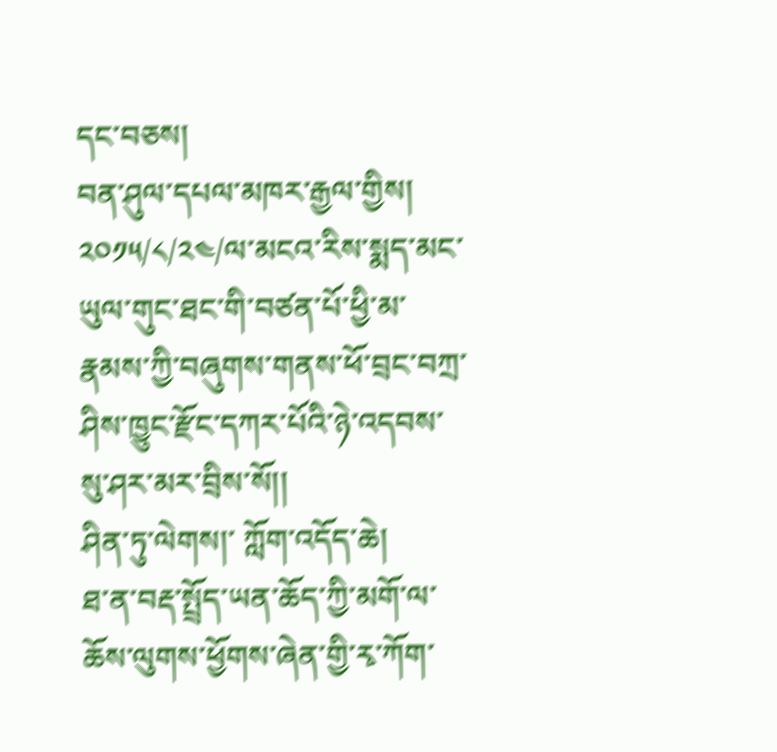དང་བཅས།
བན་ཤུལ་དཔལ་མཁར་རྒྱལ་གྱིས།
༢༠༡༥/༨/༢༤/ལ་མངའ་རིས་སྨད་མང་ཡུལ་གུང་ཐང་གི་བཙན་པོ་ཕྱི་མ་རྣམས་ཀྱི་བཞུགས་གནས་ཕོ་བྲང་བཀྲ་ཤིས་ཁྱུང་རྫོང་དཀར་པོའི་ཉེ་འདབས་སུ་ཤར་མར་བྲིས་སོ།།
ཤིན་ཏུ་ལེགས།་ ཀློག་འདོད་ཆེ།
ཐ་ན་བརྡ་སྤྲོད་ཡན་ཆོད་ཀྱི་མགོ་ལ་ཆོས་ལུགས་ཕྱོགས་ཞེན་གྱི་རྭ་ཀོག་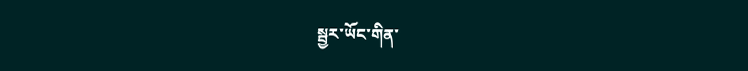སྦྱར་ཡོང་གིན་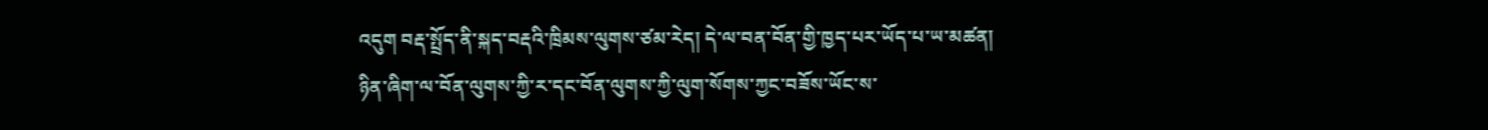འདུག བརྡ་སྤྲོད་ནི་སྐད་བརྡའི་ཁྲིམས་ལུགས་ཙམ་རེད། དེ་ལ་བན་བོན་གྱི་ཁྱད་པར་ཡོད་པ་ཡ་མཚན། ཉིན་ཞིག་ལ་བོན་ལུགས་ཀྱི་ར་དང་བོན་ལུགས་ཀྱི་ལུག་སོགས་ཀྱང་བཟོས་ཡོང་ས་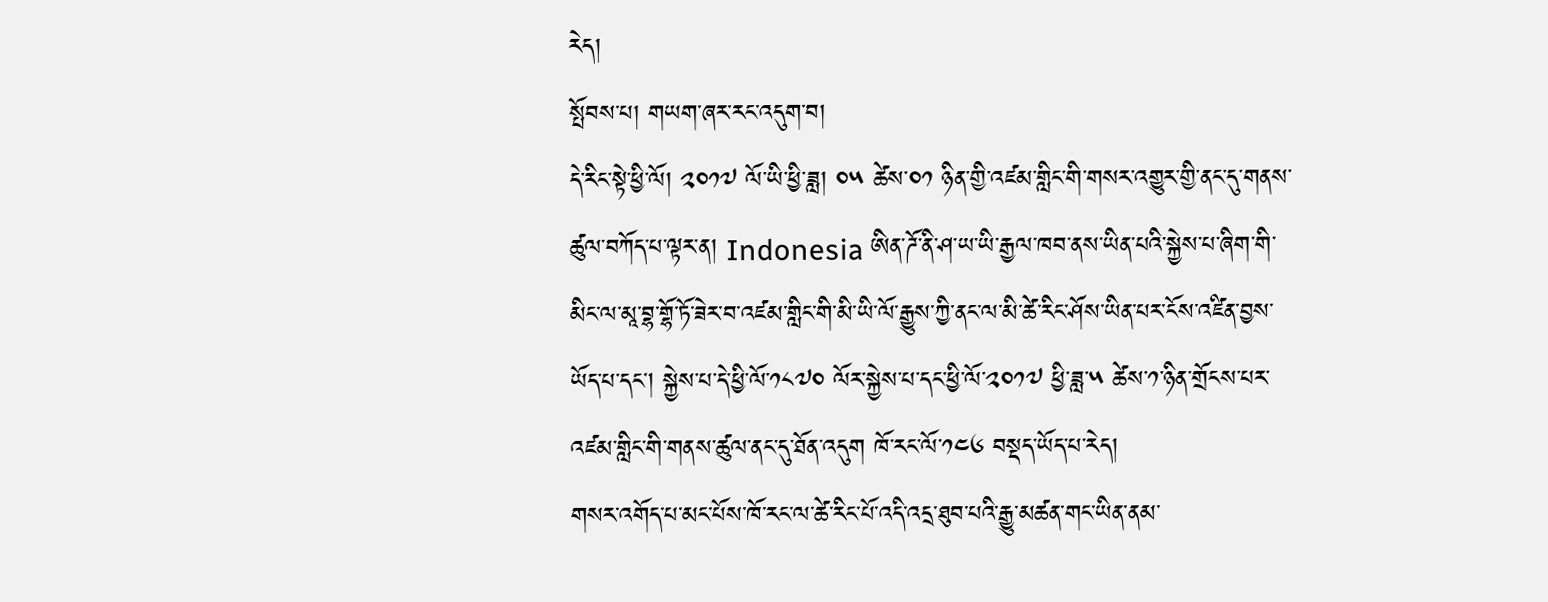རེད།
སྤོབས་པ། གཡག་ཞར་རང་འདུག་བ།
དེ་རིང་སྟེ་ཕྱི་ལོ། ༢༠༡༧ ལོ་ཡི་ཕྱི་ཟླ། ༠༥ ཚེས་༠༡ ཉིན་གྱི་འཛམ་གླིང་གི་གསར་འགྱུར་གྱི་ནང་དུ་གནས་ཚུལ་བཀོད་པ་ལྟར་ན། Indonesia ཨིན་ཌོ་ནི་ཤ་ཡ་ཡི་རྒྱལ་ཁབ་ནས་ཡིན་པའི་སྐྱེས་པ་ཞིག་གི་མིང་ལ་མཱ་བྷ་གྷོ་ཏོ་ཟེར་བ་འཛམ་གླིང་གི་མི་ཡི་ལོ་རྒྱུས་ཀྱི་ནང་ལ་མི་ཚེ་རིང་ཤོས་ཡིན་པར་ངོས་འཛིན་བྱས་ཡོད་པ་དང། སྐྱེས་པ་དེ་ཕྱི་ལོ་༡༨༧༠ ལོར་སྐྱེས་པ་དང་ཕྱི་ལོ་༢༠༡༧ ཕྱི་ཟླ་༥ ཚེས་༡་ཉིན་གྲོངས་པར་འཛམ་གླིང་གི་གནས་ཚུལ་ནང་དུ་ཐོན་འདུག ཁོ་རང་ལོ་༡༤༦ བསྡད་ཡོད་པ་རེད།
གསར་འགོད་པ་མང་པོས་ཁོ་རང་ལ་ཚེ་རིང་པོ་འདི་འདྲ་ཐུབ་པའི་རྒྱུ་མཚན་གང་ཡིན་ནམ་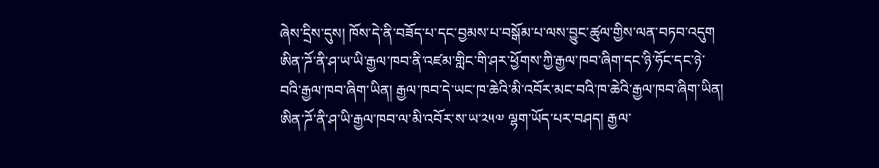ཞེས་དྲིས་དུས། ཁོས་དེ་ནི་བཟོད་པ་དང་བྱམས་པ་བསྒོམ་པ་ལས་བྱུང་ཚུལ་གྱིས་ལན་བཏབ་འདུག ཨིན་ཌོ་ནི་ཤ་ཡ་ཡི་རྒྱལ་ཁབ་ནི་འཛམ་གླིང་གི་ཤར་ཕྱོགས་ཀྱི་རྒྱལ་ཁབ་ཞིག་དང་ཉི་ཧོང་དང་ཉེ་བའི་རྒྱལ་ཁབ་ཞིག་ཡིན། རྒྱལ་ཁབ་དེ་ཡང་ཁ་ཆེའི་མི་འབོར་མང་བའི་ཁ་ཆེའི་རྒྱལ་ཁབ་ཞིག་ཡིན། ཨིན་ཌོ་ནི་ཤ་ཡི་རྒྱལ་ཁབ་ལ་མི་འབོར་ས་ཡ་༢༥༧ ལྷག་ཡོད་པར་བཤད། རྒྱལ་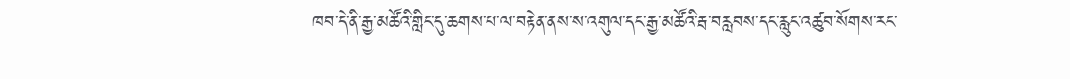ཁབ་དེ་ནི་རྒྱ་མཚོའི་གླིང་དུ་ཆགས་པ་ལ་བརྟེན་ནས་ས་འགུལ་དང་རྒྱ་མཚོའི་རྦ་བརླབས་དང་རླུང་འཚུབ་སོགས་རང་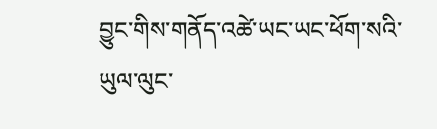བྱུང་གིས་གནོད་འཚེ་ཡང་ཡང་ཕོག་སའི་ཡུལ་ལུང་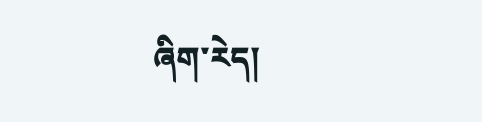ཞིག་རེད།